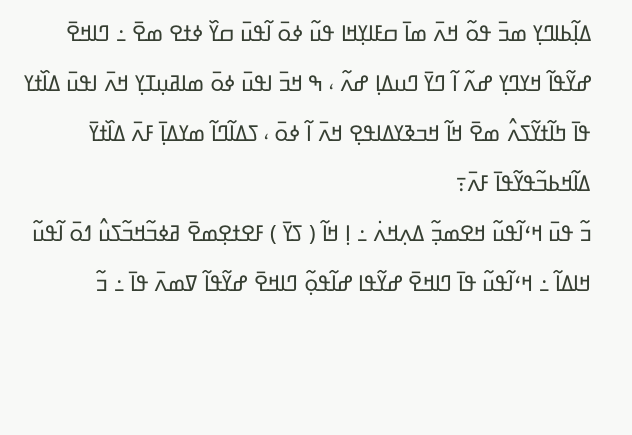ߡߊ߲߬ߕߊߣߌ߲ ߘߏ߫ ߟߋ߬ ߞߍ߫ ߘߊ߫ ߛߓߊߌ߲ߞߊ ߟߎ߬ ߦߋ߫ ߊ߬ߟߎ߫ ߛߌ߰ ߦߙߐ ߘߐ߫ ߸ ߣߊߞߐ߫ ߝߌ߬ߟߊ߬ ߞߌߣߌ߲ ߝߍ߬ ߊ߬ ߣߌ߫ ߣߎߡߊ߲ ߝߍ߬ ، ߒ ߞߏ߫ ߊߟߎ߫ ߦߋ߫ ߘߊߥߎ߲ߠߌ߲ ߞߍ߫ ߊߟߎ߫ ߡߊ߰ߙߌ ߟߊ߫ ߤߊ߬ߙߌ߬ߖߍ߮ ߘߐ߫ ߞߊ߬ ߞߏߢߌߡߊߟߐ߲ ߞߍ߫ ߊ߬ ߦߋ߫ ، ߖߡߊ߬ߣߊ߬ ߘߌߡߊ߲߫ ߓߍ߫ ߡߊ߰ߙߌ߫ ߡߊ߬ߞߕߏ߬ߟߌ߬ߟߊ߫ ߓߍ߫߹
ߏ߬ ߟߎ߫ ߞߵߊ߬ߟߎ߬ ߞߐߘߏ߲߬ ߡߍ߲ߞߍ߭ ߸ ߊ߲ ߞߊ߬ ( ߖߌ߫ ) ߓߐߙߐ߲ߘߐ߫ ߥߦߏ߬ߞߏ߬ߖߎ߮ ߗߋ߫ ߊ߬ߟߎ߬ ߞߊߡߊ߬ ߸ ߞߵߊ߬ߟߎ߬ ߟߊ߫ ߣߊߞߐ߫ ߝߌ߬ߟߊ ߝߊ߬ߟߋ߲߬ ߣߊߞߐ߫ ߝߌ߬ߟߊ߬ ߜߘߍ߫ ߟߊ߫ ߸ ߏ߬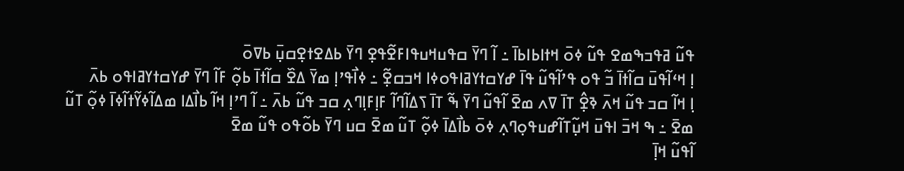ߟߎ߬ ߥߟߏߒߘߐ ߟߎ߬ ߦߋ߫ ߞߙߊߕߊߕߊ߫ ߸ ߊ߬ ߣߌ߫ ߛߟߎߞߎߟߊߓߐ߬ߟߐ߲ ߣߌ߫ ߕߡߐߙߐ߲ߛߎ߲߫ ߕߜߋ߫
ߊ߲ ߞߵߊ߬ߟߎ߫ ߛߊ߬ߙߊ߫ ߏ߬ ߟߋ ߟߴߊ߬ߟߎ߬ ߟߊ߫ ߝߌߛߙߌߥߊߟߋߦߊ ߞߏߛߐ߲߬ ߸ ߦߊ߯ߟߴߊ߲ ߘߌ߫ ߡߐ߰ ߛߊ߬ߙߊ߫ ߕߋ߲߬ ߓߊ߬ ߣߌ߫ ߝߌߛߙߌߥߊߟߋ ߕߍ߫
ߊ߲ ߞߊ߬ ߛߏ ߟߎ߬ ߞߍ߫ ߢߐ߲߮ ߠߊ߫ ߜߍ ߘߐ߫ ߊ߬ߟߎ߬ ߣߌ߫ ߒ߬ ߠߊ߫ ߖߡߊ߬ߣߊ߬ ߓߊ߲ߓߊ߲ߣߍ߲ ߛߏ ߟߎ߬ ߕߍ߫ ߸ ߊ߬ ߣߴߊ߲ ߞߊ߬ ߕߊ߯ߡߊ ߘߡߊ߬ߦߌ߬ߙߊ߬ߦߊ߫ ߦߋ߲߬ ߠߎ߬ ߘߐ߫ ߸ ߒ ߞߏ߫ ߊߟߎ߫ ߞߎ߲߬ߠߊ߬ߝߎߟߋ߲ߣߍ߲ ߦߋ߫ ߕߊ߯ߡߊ߫ ߦߋ߲߬ ߠߎ߬ ߘߐ߫ ߛߎ ߣߌ߫ ߕߋ߬ߟߋ ߟߎ߬ ߘߐ߫
ߊ߬ߟߎ߬ ߞߊ߲߫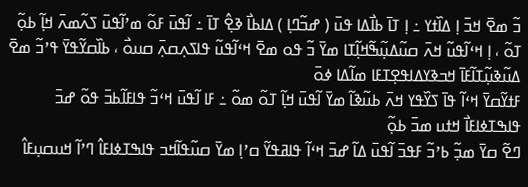ߏ߬ ߘߐ߫ ߞߏ߫ ߊ߲ ߡߊ߰ߙߌ ߸ ߊ߲ ߠߊ߫ ߕߊ߯ߡߊ ߟߎ߫ ( ߝߏ߬ߣߊ߲ ) ߡߊߕߊ߯ ߢߐ߲߮ ߠߊ߫ ߸ ߊ߬ߟߎ߫ ߓߋ߬ ߘߴߊ߬ߟߎ߫ ߖߍ߬ߘߍ߫ ߞߊ߲߬ ߕߋ߲߬ ߠߋ߬ ، ߊ߲ ߞߵߊ߬ߟߎ߬ ߞߍ߫ ߛߎ߬ߡߎ߲߬ߒ߬ߞߊ߲߬ߠߊ ߘߌ߫ ߏ߬ ߟߋ ߘߐ߫ ߞߵߊ߬ߟߎ߬ ߟߊߖߍ߲ߛߍ߲߫ ߛߎߋ߯ ، ߕߊ߰ߛߌ߬ߟߌ߫ ߟߴߏ߬ ߘߐ߫ ߡߎ߬ߢߎ߲߬ߠߊ߬ߓߊ߫ ߞߏߢߌߡߊߟߐ߲ߠߓߊ ߘߊ߬ߡߊ ߦߋ߫
ߓߙߌ߬ߛߌ߫ ߞߵߊ߬ ߟߊ߫ ߖߌ߰ߟߌ ߞߍ߫ ߕߎ߬ߢߊ߬ ߘߌ߫ ߊ߬ߟߎ߫ ߞߊ߲߬ ߠߋ߬ ߘߋ߬ ߸ ߓߊ ߊ߬ߟߎ߫ ߞߵߏ߬ ߟߊߓߊ߬ߕߏ߫ ߟߋ߬ ߝߏ߫ ߟߊߒߠߦߊߓߊ߯ ߞߙߎ ߘߏ߫ ߕߋ߲߬
ߣߐ߬ ߛߌ߫ ߘߏ߲߬ ߕߴߏ߬ ߓߟߏ߫ ߊ߬ߟߎ߫ ߡߊ߬ ߝߏ߫ ߞߵߊ߬ ߟߊߥߟߌ߬ ߛߴߊ߲ ߘߌ߫ ߛߎ߬ߟߊ߬ߞߏ ߟߊߒߠߦߊߓߊ߮ ߣߴߊ߬ ߞߎߛߎ߲ߓߊ߮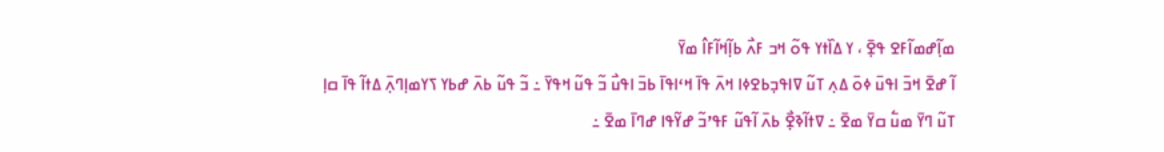ߘߊ߲߬ߝߘߊ߬ߓߐ ߟߐ߲߫ ، ߌ ߡߊ߰ߙߌ ߟߋ߬ ߞߏ ߓߍ߯ ߕߊ߲߬ߞߊ߬ߓߊ߮ ߘߌ߫
ߊ߬ ߝߐ߫ ߞߏ߫ ߊߟߎ߫ ߦߋ߫ ߡߍ߲ ߠߎ߬ ߜߊߟߏ߲ߕߐߦߊ ߞߍ߫ ߟߊ߫ ߞߵߊߟߊ߫ ߕߏ߫ ߊߟߎ߯ ߏ߬ ߟߎ߬ ߞߟߌ߫ ߸ ߏ߬ ߟߎ߬ ߕߍ߫ ߝߕߌ ߖߌߘߊ߲ߣߍ߲߫ ߡߙߊ߬ ߟߊ߫ ߛߊ߲ ߠߎ߬ ߣߌ߫ ߘߎ߱ ߛߌ߫ ߘߐ߫ ߸ ߜߙߊ߬ߢߐ߲߯ ߕߍ߫ ߊ߬ߟߎ߬ ߓߟߴߏ߬ ߝߌ߬ߟߊ ߝߣߊ߫ ߘߐ߫ ߸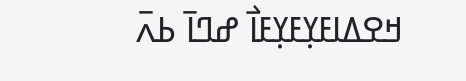ߞߐߡߊߓߌ߲ߓߌ߲ߓߊ߯ ߝߣߊ߫ ߕߍ߫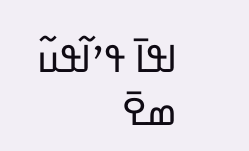ߊߟߊ߫ ߟߴߊ߬ߟߎ߬ ߘߐ߫